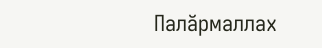Палӑрмаллах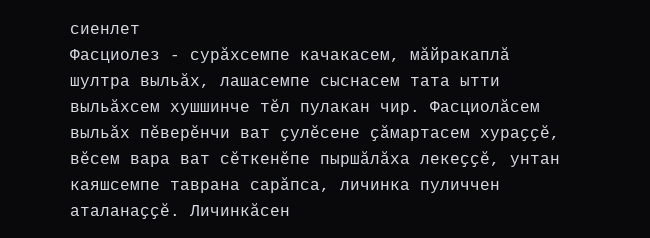сиенлет
Фасциолез - сурӑхсемпе качакасем, мӑйракаплӑ шултра выльӑх, лашасемпе сыснасем тата ытти выльӑхсем хушшинче тӗл пулакан чир. Фасциолӑсем выльӑх пӗверӗнчи ват ҫулӗсене ҫӑмартасем хураҫҫӗ, вӗсем вара ват сӗткенӗпе пыршӑлӑха лекеҫҫӗ, унтан каяшсемпе таврана сарӑпса, личинка пуличчен аталанаҫҫӗ. Личинкӑсен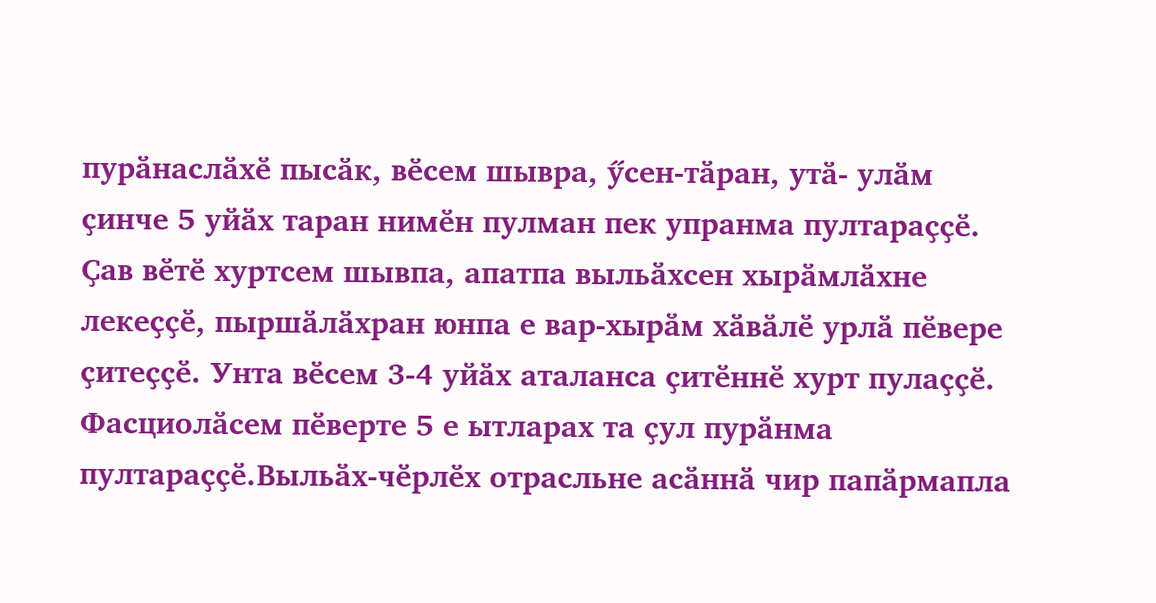пурӑнаслӑхӗ пысӑк, вӗсем шывра, ӳсен-тӑран, утӑ- улӑм ҫинче 5 уйӑх таран нимӗн пулман пек упранма пултараҫҫӗ. Ҫав вӗтӗ хуртсем шывпа, апатпа выльӑхсен хырӑмлӑхне лекеҫҫӗ, пыршӑлӑхран юнпа е вар-хырӑм хӑвӑлӗ урлӑ пӗвере ҫитеҫҫӗ. Унта вӗсем 3-4 уйӑх аталанса ҫитӗннӗ хурт пулаҫҫӗ. Фасциолӑсем пӗверте 5 е ытларах та ҫул пурӑнма пултараҫҫӗ.Выльӑх-чӗрлӗх отрасльне асӑннӑ чир папӑрмапла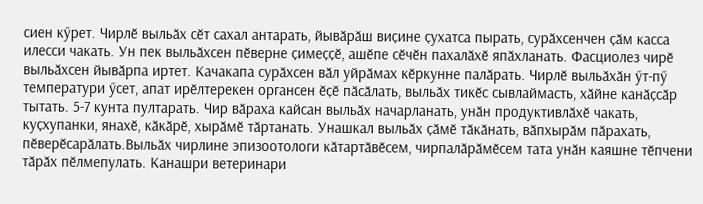сиен кӳрет. Чирлӗ выльӑх сӗт сахал антарать, йывӑрӑш виҫине ҫухатса пырать, сурӑхсенчен ҫӑм касса илесси чакать. Ун пек выльӑхсен пӗверне ҫимеҫҫӗ, ашӗпе сӗчӗн пахалӑхӗ япӑхланать. Фасциолез чирӗ выльӑхсен йывӑрпа иртет. Качакапа сурӑхсен вӑл уйрӑмах кӗркунне палӑрать. Чирлӗ выльӑхӑн ӳт-пӳ температури ӳсет, апат ирӗлтерекен органсен ӗҫӗ пӑсӑлать, выльӑх тикӗс сывлаймасть, хӑйне канӑҫсӑр тытать. 5-7 кунта пултарать. Чир вӑраха кайсан выльӑх начарланать, унӑн продуктивлӑхӗ чакать, куҫхупанки, янахӗ, кӑкӑрӗ, хырӑмӗ тӑртанать. Унашкал выльӑх ҫӑмӗ тӑкӑнать, вӑпхырӑм пӑрахать, пӗверӗсарӑлать.Выльӑх чирлине эпизоотологи кӑтартӑвӗсем, чирпалӑрӑмӗсем тата унӑн каяшне тӗпчени тӑрӑх пӗлмепулать. Канашри ветеринари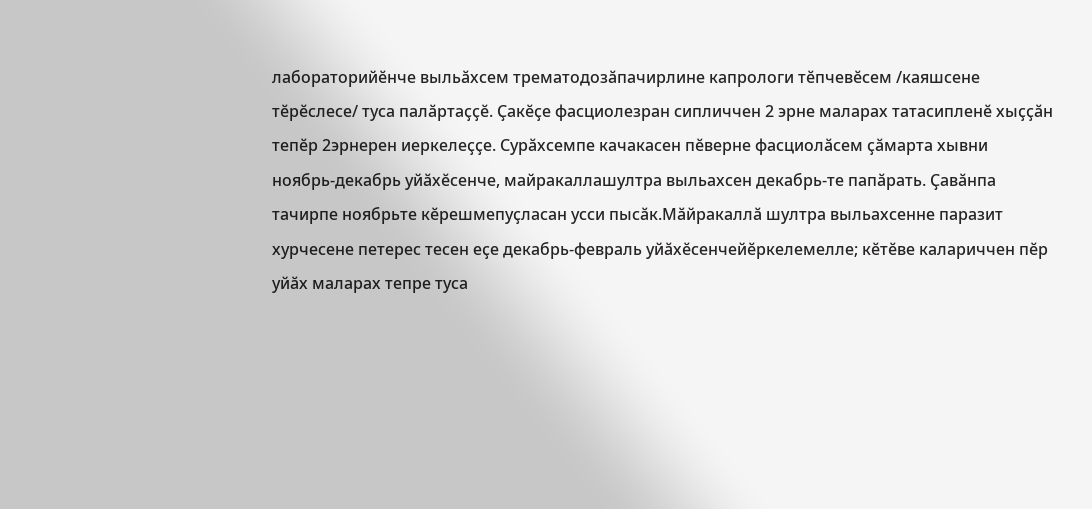лабораторийӗнче выльӑхсем трематодозӑпачирлине капрологи тӗпчевӗсем /каяшсене тӗрӗслесе/ туса палӑртаҫҫӗ. Ҫакӗҫе фасциолезран сипличчен 2 эрне маларах татасипленӗ хыҫҫӑн тепӗр 2эрнерен иеркелеҫҫе. Сурӑхсемпе качакасен пӗверне фасциолӑсем ҫӑмарта хывни ноябрь-декабрь уйӑхӗсенче, майракаллашултра выльахсен декабрь-те папӑрать. Ҫавӑнпа тачирпе ноябрьте кӗрешмепуҫласан усси пысӑк.Мӑйракаллӑ шултра выльахсенне паразит хурчесене петерес тесен еҫе декабрь-февраль уйӑхӗсенчейӗркелемелле; кӗтӗве калариччен пӗр уйӑх маларах тепре туса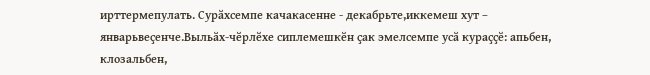ирттермепулать. Сурӑхсемпе качакасенне - декабрьте,иккемеш хут – январьвеҫенче.Выльӑх-чӗрлӗхе сиплемешкӗн ҫак эмелсемпе усӑ кураҫҫӗ: апьбен, клозальбен,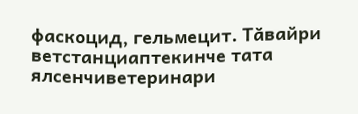фаскоцид, гельмецит. Тӑвайри ветстанциаптекинче тата ялсенчиветеринари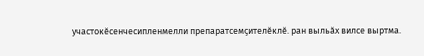участокӗсенчесипленмелли препаратсемҫителӗклӗ. ран выльӑх вилсе выртма.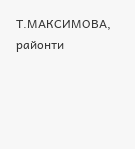Т.МАКСИМОВА, районти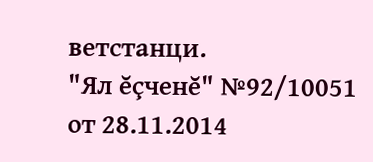ветстанци.
"Ял ĕçченĕ" №92/10051 от 28.11.2014